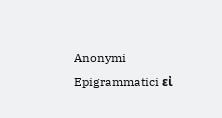Anonymi Epigrammatici εἰ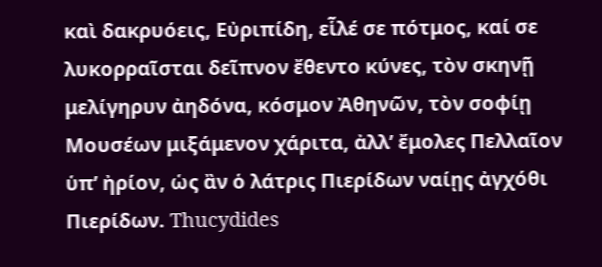καὶ δακρυόεις, Εὐριπίδη, εἷλέ σε πότμος, καί σε λυκορραῖσται δεῖπνον ἔθεντο κύνες, τὸν σκηνῇ μελίγηρυν ἀηδόνα, κόσμον Ἀθηνῶν, τὸν σοφίῃ Μουσέων μιξάμενον χάριτα, ἀλλʼ ἔμολες Πελλαῖον ὑπʼ ἠρίον, ὡς ἂν ὁ λάτρις Πιερίδων ναίῃς ἀγχόθι Πιερίδων. Thucydides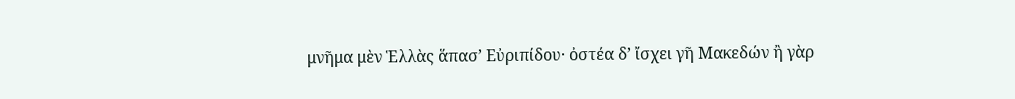μνῆμα μὲν Ἑλλὰς ἅπασ’ Εὐριπίδου· ὀστέα δʼ ἴσχει γῆ Μακεδών ἢ γὰρ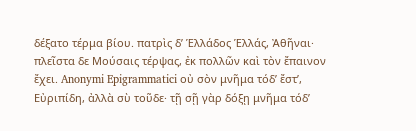δέξατο τέρμα βίου. πατρὶς δʼ Ἑλλάδος Ἑλλάς, Ἀθῆναι· πλεῖστα δε Μούσαις τέρψας, ἐκ πολλῶν καὶ τὸν ἔπαινον ἔχει. Anonymi Epigrammatici οὐ σὸν μνῆμα τόδʼ ἔστʼ, Εὐριπίδη, ἀλλὰ σὺ τοῦδε· τῇ σῇ γὰρ δόξῃ μνῆμα τόδʼ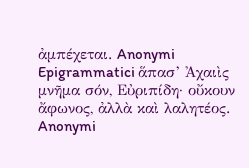ἀμπέχεται. Anonymi Epigrammatici ἅπασ’ Ἀχαιὶς μνῆμα σόν, Εὐριπίδη· οὔκουν ἄφωνος, ἀλλὰ καὶ λαλητέος. Anonymi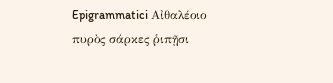Epigrammatici Αἰθαλέοιο πυρὸς σάρκες ῥιπῇσι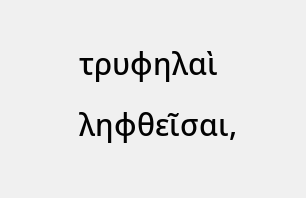τρυφηλαὶ ληφθεῖσαι,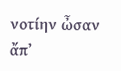νοτίην ὦσαν ἄπʼ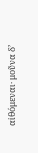αἰθόμεναι· μοῦνα δʼ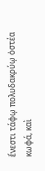ἔνεστι τάφῳ πολυδακρύῳ ὀστέα κωφά, καὶ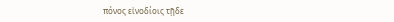πόνος εἰνοδίοις τῇδε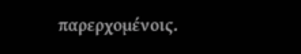παρερχομένοις.